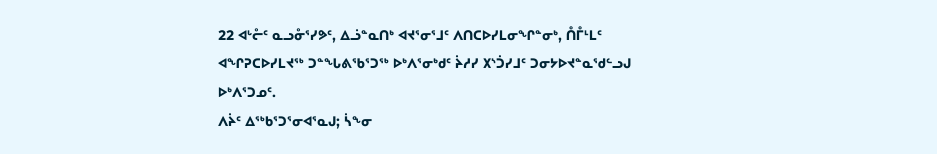22 ᐊᒡᓔᑦ ᓇᓗᓁᕐᓯᕗᑦ, ᐃᓘᓐᓇᑎᒃ ᐊᔪᕐᓂᕐᒧᑦ ᐱᑎᑕᐅᓯᒪᓂᖏᓐᓂᒃ, ᑍᒤᒻᒪᑦ ᐊᖏᕈᑕᐅᓯᒪᔪᖅ ᑐᓐᖓᕕᖃᕐᑐᖅ ᐅᒃᐱᕐᓂᒃᑯᑦ ᔩᓱᓯ ᙭ᔅᑑᓯᒧᑦ ᑐᓂᔭᐅᔪᓐᓇᖁᓪᓗᒍ ᐅᒃᐱᕐᑐᓄᑦ.
ᐱᔩᑦ ᐃᖅᑲᕐᑐᕐᓂᐊᕐᓇᒍ; ᓵᖕᓂ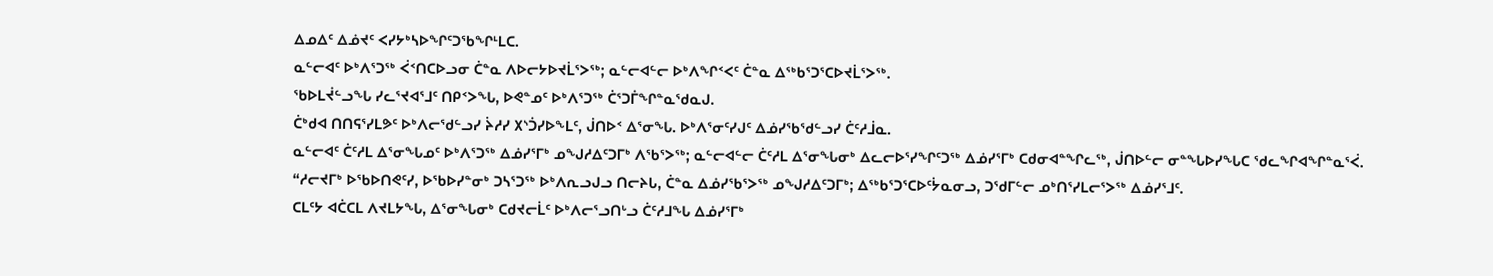ᐃᓄᐃᑦ ᐃᓅᔪᑦ ᐸᓯᔭᒃᓴᐅᖏᑦᑐᖃᖏᒻᒪᑕ.
ᓇᓪᓕᐊᑦ ᐅᒃᐱᕐᑐᖅ ᐹᑉᑎᑕᐅᓗᓂ ᑖᓐᓇ ᐱᐅᓕᔭᐅᔪᒫᕐᐳᖅ; ᓇᓪᓕᐊᓪᓕ ᐅᒃᐱᖏᑉᐸᑦ ᑖᓐᓇ ᐃᖅᑲᕐᑐᕐᑕᐅᔪᒫᕐᐳᖅ.
ᖃᐅᒪᔫᓪᓗᖓ ᓯᓚᕐᔪᐊᕐᒧᑦ ᑎᑭᑉᐳᖓ, ᐅᕙᓐᓄᑦ ᐅᒃᐱᕐᑐᖅ ᑖᕐᑐᒦᖏᓐᓇᖁᓇᒍ.
ᑖᒃᑯᐊ ᑎᑎᕋᕐᓯᒪᕗᑦ ᐅᒃᐱᓕᖁᓪᓗᓯ ᔩᓱᓯ ᙭ᔅᑑᓯᐅᖕᒪᑦ, ᒎᑎᐅᑉ ᐃᕐᓂᖓ. ᐅᒃᐱᕐᓂᑦᓯᒍᑦ ᐃᓅᓯᖃᖁᓪᓗᓯ ᑖᑦᓱᒨᓇ.
ᓇᓪᓕᐊᑦ ᑖᑦᓱᒪ ᐃᕐᓂᖓᓄᑦ ᐅᒃᐱᕐᑐᖅ ᐃᓅᓯᕐᒥᒃ ᓄᖑᓱᐃᑦᑐᒥᒃ ᐱᖃᕐᐳᖅ; ᓇᓪᓕᐊᓪᓕ ᑖᑦᓱᒪ ᐃᕐᓂᖓᓂᒃ ᐃᓚᓕᐅᕐᓯᖏᑦᑐᖅ ᐃᓅᓯᕐᒥᒃ ᑕᑯᓂᐊᓐᖏᓚᖅ, ᒎᑎᐅᓪᓕ ᓂᓐᖓᐅᓯᖓᑕ ᖁᓚᖏᐊᖏᓐᓇᕐᐹ.
“ᓱᓕᔪᒥᒃ ᐅᖃᐅᑎᕙᑦᓯ, ᐅᖃᐅᓯᓐᓂᒃ ᑐᓴᕐᑐᖅ ᐅᒃᐱᕆᓗᒍᓗ ᑎᓕᔨᒐ, ᑖᓐᓇ ᐃᓅᓯᖃᕐᐳᖅ ᓄᖑᓱᐃᑦᑐᒥᒃ; ᐃᖅᑲᕐᑐᕐᑕᐅᑦᔮᓇᓂᓗ, ᑐᖁᒥᓪᓕ ᓄᒃᑎᕐᓯᒪᓕᕐᐳᖅ ᐃᓅᓯᕐᒧᑦ.
ᑕᒪᑦᔭ ᐊᑖᑕᒪ ᐱᔪᒪᔭᖓ, ᐃᕐᓂᖓᓂᒃ ᑕᑯᔪᓕᒫᑦ ᐅᒃᐱᓕᕐᓗᑎᒡᓗ ᑖᑦᓱᒧᖓ ᐃᓅᓯᕐᒥᒃ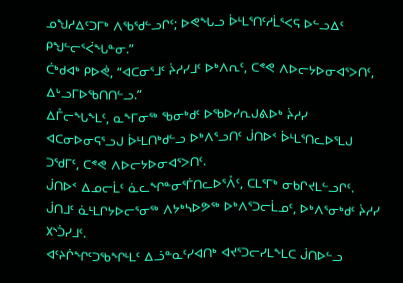ᓄᖑᓱᐃᑦᑐᒥᒃ ᐱᖃᖁᓪᓗᒋᑦ; ᐅᕙᖓᓗ ᐆᒻᒪᕐᑎᑦᓱᒫᕐᐸᕋ ᐅᓪᓗᐃᑦ ᑭᖑᓪᓕᕐᐹᖓᓐᓂ.”
ᑖᒃᑯᐊᒃ ᑭᐅᕚ, “ᐊᑕᓂᕐᒧᑦ ᔩᓱᓯᒧᑦ ᐅᒃᐱᕆᑦ, ᑕᕝᕙ ᐱᐅᓕᔭᐅᓂᐊᕐᐳᑎᑦ, ᐃᒡᓗᒥᐅᖃᑎᑎᓪᓗ.”
ᐃᒤᓕᖓᖕᒪᑦ, ᓇᖕᒥᓂᖅ ᖃᓂᒃᑯᑦ ᐅᖃᐅᓯᕆᒍᕕᐅᒃ ᔩᓱᓯ ᐊᑕᓂᐅᓂᕋᕐᓗᒍ ᐆᒻᒪᑎᒃᑯᓪᓗ ᐅᒃᐱᕐᓗᑎᑦ ᒎᑎᐅᑉ ᐆᒻᒪᕐᑎᓚᐅᕐᒪᒍ ᑐᖁᒥᑦ, ᑕᕝᕙ ᐱᐅᓕᔭᐅᓂᐊᕐᐳᑎᑦ.
ᒎᑎᐅᑉ ᐃᓄᓕᒫᑦ ᓈᓚᖏᓐᓂᕐᒦᑎᓚᐅᕐᐰᑦ, ᑕᒪᕐᒥᒃ ᓂᑲᒋᔪᒪᓪᓗᒋᑦ.
ᒎᑎᒧᑦ ᓈᒻᒪᒋᔭᐅᓕᕐᓂᖅ ᐱᔭᒃᓴᐅᕗᖅ ᐅᒃᐱᕐᑐᓕᒫᓄᑦ, ᐅᒃᐱᕐᓂᒃᑯᑦ ᔩᓱᓯ ᙭ᔅᑑᓯᒧᑦ.
ᐊᑦᔨᒌᖏᑦᑐᖃᖏᒻᒪᑦ ᐃᓘᓐᓇᑦᓯᐊᑎᒃ ᐊᔪᕐᑐᓕᓯᒪᖕᒪᑕ ᒎᑎᐅᓪᓗ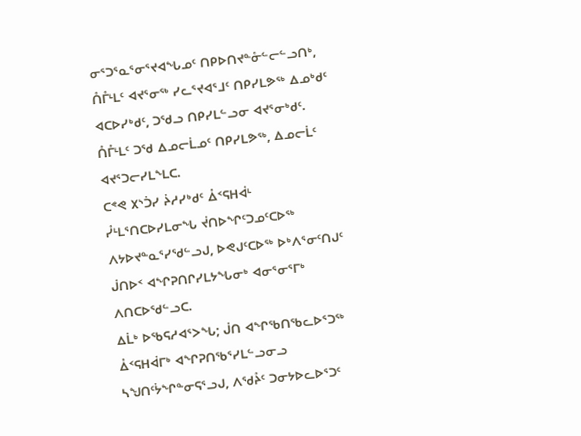ᓂᕐᑐᕐᓇᕐᓂᕐᔪᐊᖓᓄᑦ ᑎᑭᐅᑎᔪᓐᓁᓪᓕᓪᓗᑎᒃ,
ᑍᒤᒻᒪᑦ ᐊᔪᕐᓂᖅ ᓯᓚᕐᔪᐊᕐᒧᑦ ᑎᑭᓯᒪᕗᖅ ᐃᓄᒃᑯᑦ ᐊᑕᐅᓯᒃᑯᑦ, ᑐᖁᓗ ᑎᑭᓯᒪᓪᓗᓂ ᐊᔪᕐᓂᒃᑯᑦ. ᑍᒤᒻᒪᑦ ᑐᖁ ᐃᓄᓕᒫᓄᑦ ᑎᑭᓯᒪᕗᖅ, ᐃᓄᓕᒫᑦ ᐊᔪᕐᑐᓕᓯᒪᖕᒪᑕ.
ᑕᕝᕙ ᙭ᔅᑑᓯ ᔩᓱᓯᒃᑯᑦ ᐂᑉᕋᕼᐋᒻ ᓮᒻᒪᕐᑎᑕᐅᓯᒪᓂᖓ ᔫᑎᐅᖏᑦᑐᓄᑦᑕᐅᖅ ᐱᔭᐅᔪᓐᓇᕐᓯᖁᓪᓗᒍ, ᐅᕙᒍᑦᑕᐅᖅ ᐅᒃᐱᕐᓂᑦᑎᒍᑦ ᒎᑎᐅᑉ ᐊᖏᕈᑎᒋᓯᒪᔭᖓᓂᒃ ᐊᓂᕐᓂᕐᒥᒃ ᐱᑎᑕᐅᖁᓪᓗᑕ.
ᐃᒫᒃ ᐅᖃᕋᓱᐊᕐᐳᖓ; ᒎᑎ ᐊᖏᖃᑎᖃᓚᐅᕐᑐᖅ ᐂᑉᕋᕼᐋᒥᒃ ᐊᖏᕈᑎᖃᕐᓯᒪᓪᓗᓂᓗ ᓴᖑᑎᑦᔮᖏᓐᓂᕋᕐᓗᒍ, ᐱᖁᔧᑦ ᑐᓂᔭᐅᓚᐅᕐᑐᑦ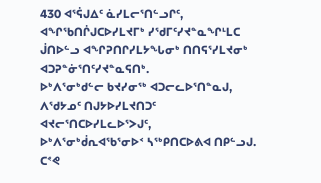430 ᐊᕐᕌᒍᐃᑦ ᓈᓯᒪᓕᕐᑎᓪᓗᒋᑦ, ᐊᖏᖃᑎᒌᒍᑕᐅᓯᒪᔪᒥᒃ ᓯᖁᒥᑦᓯᔪᓐᓇᖏᒻᒪᑕ ᒎᑎᐅᓪᓗ ᐊᖏᕈᑎᒋᓯᒪᔭᖓᓂᒃ ᑎᑎᕋᕐᓯᒪᔪᓂᒃ ᐊᑐᕈᓐᓃᕐᑎᑦᓯᔪᓐᓇᕋᑎᒃ.
ᐅᒃᐱᕐᓂᒃᑯᓪᓕ ᑲᔪᓯᓂᖅ ᐊᑐᓕᓚᐅᕐᑎᓐᓇᒍ, ᐱᖁᔭᓄᑦ ᑎᒍᔭᐅᓯᒪᔪᑎᑐᑦ ᐊᔪᓕᕐᑎᑕᐅᓯᒪᓚᐅᕐᐳᒍᑦ, ᐅᒃᐱᕐᓂᒃᑰᕆᐊᖃᕐᓂᐅᑉ ᓴᖅᑭᑎᑕᐅᕕᐊ ᑎᑭᓪᓗᒍ.
ᑕᕝᕙ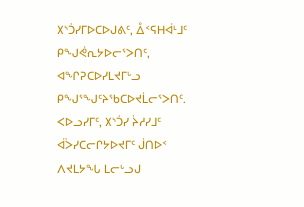᙭ᔅᑑᓯᒥᐅᑕᐅᒍᕕᑦ, ᐂᑉᕋᕼᐋᒻᒧᑦ ᑭᖑᕚᕆᔭᐅᓕᕐᐳᑎᑦ, ᐊᖏᕈᑕᐅᓯᒪᔪᒥᒡᓗ ᑭᖑᕐᖑᑦᔨᖃᑕᐅᔪᒫᓕᕐᐳᑎᑦ.
ᐸᐅᓗᓯᒥᑦ, ᙭ᔅᑑᓯ ᔩᓱᓯᒧᑦ ᐋᐴᓯᑕᓕᒋᔭᐅᔪᒥᑦ ᒎᑎᐅᑉ ᐱᔪᒪᔭᖓ ᒪᓕᒡᓗᒍ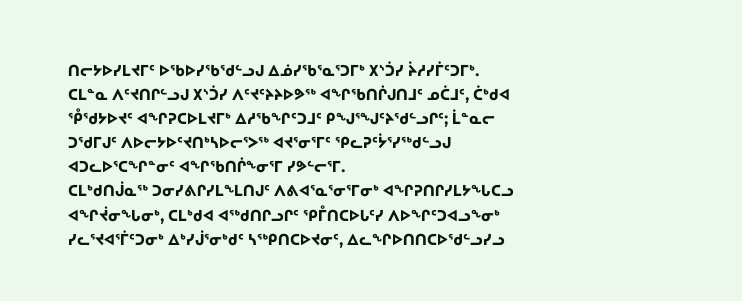ᑎᓕᔭᐅᓯᒪᔪᒥᑦ ᐅᖃᐅᓯᖃᖁᓪᓗᒍ ᐃᓅᓯᖃᕐᓇᕐᑐᒥᒃ ᙭ᔅᑑᓯ ᔩᓱᓯᒦᑦᑐᒥᒃ.
ᑕᒪᓐᓇ ᐱᑦᔪᑎᒋᓪᓗᒍ ᙭ᔅᑑᓯ ᐱᑦᔪᑦᔨᔨᐅᕗᖅ ᐊᖏᖃᑎᒌᒍᑎᒧᑦ ᓄᑖᒧᑦ, ᑖᒃᑯᐊ ᕾᖁᔭᐅᔪᑦ ᐊᖏᕈᑕᐅᒪᔪᒥᒃ ᐃᓱᖃᖏᑦᑐᒧᑦ ᑭᖑᕐᖑᑦᔨᖁᓪᓗᒋᑦ; ᒫᓐᓇᓕ ᑐᖁᒥᒍᑦ ᐱᐅᓕᔭᐅᑦᔪᑎᒃᓴᐅᓕᕐᐳᖅ ᐊᔪᕐᓂᕐᒥᑦ ᕿᓚᕈᑦᔮᕐᓯᖅᑯᓪᓗᒍ ᐊᑐᓚᐅᕐᑕᖏᓐᓂᑦ ᐊᖏᖃᑎᒌᖕᓂᕐᒥ ᓯᕗᓪᓕᕐᒥ.
ᑕᒪᒃᑯᑎᒎᓇᖅ ᑐᓂᓯᕕᒋᓯᒪᖕᒪᑎᒍᑦ ᐱᕕᐊᕐᓇᕐᓂᕐᒥᓂᒃ ᐊᖏᕈᑎᒋᓯᒪᔭᖓᑕᓗ ᐊᖏᔫᓂᖓᓂᒃ, ᑕᒪᒃᑯᐊ ᐊᖅᑯᑎᒋᓗᒋᑦ ᕿᒤᑎᑕᐅᒐᑦᓯ ᐱᐅᖏᑦᑐᐊᓗᖕᓂᒃ ᓯᓚᕐᔪᐊᕐᒦᑦᑐᓂᒃ ᐃᒃᓯᒎᕐᓂᒃᑯᑦ ᓴᖅᑭᑎᑕᐅᔪᓂᑦ, ᐃᓚᖏᐅᑎᑎᑕᐅᖁᓪᓗᓯᓗ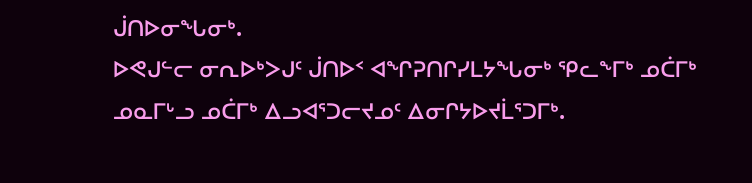ᒎᑎᐅᓂᖓᓂᒃ.
ᐅᕙᒍᓪᓕ ᓂᕆᐅᒃᐳᒍᑦ ᒎᑎᐅᑉ ᐊᖏᕈᑎᒋᓯᒪᔭᖓᓂᒃ ᕿᓚᖕᒥᒃ ᓄᑖᒥᒃ ᓄᓇᒥᒡᓗ ᓄᑖᒥᒃ ᐃᓗᐊᕐᑐᓕᔪᓄᑦ ᐃᓂᒋᔭᐅᔪᒫᕐᑐᒥᒃ.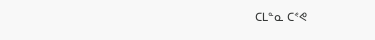ᑕᒪᓐᓇ ᑕᕝᕙ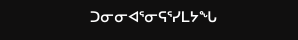ᑐᓂᓂᐊᕐᓂᕋᕐᓯᒪᔭᖓ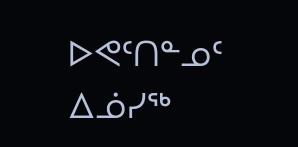ᐅᕙᑦᑎᓐᓄᑦ ᐃᓅᓯᖅ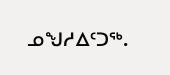ᓄᖑᓱᐃᑦᑐᖅ.